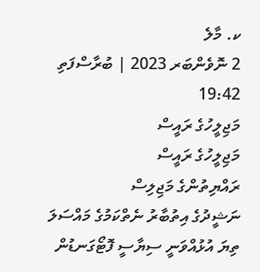ކ. މާލެ
2 ނޮވެންބަރ 2023 | ބުރާސްފަތި 19:42
މަޖިލީހުގެ ރައީސް
މަޖިލީހުގެ ރައީސް
ރައްޔިތުންގެ މަޖިލިސް
ނަޝީދުގެ އިތުބާރު ނެތްކަމުގެ މައްސަލަ
ތިޔަ އުޅުއްވަނީ ސިޔާސީ ފޮޓޯގަނޑުން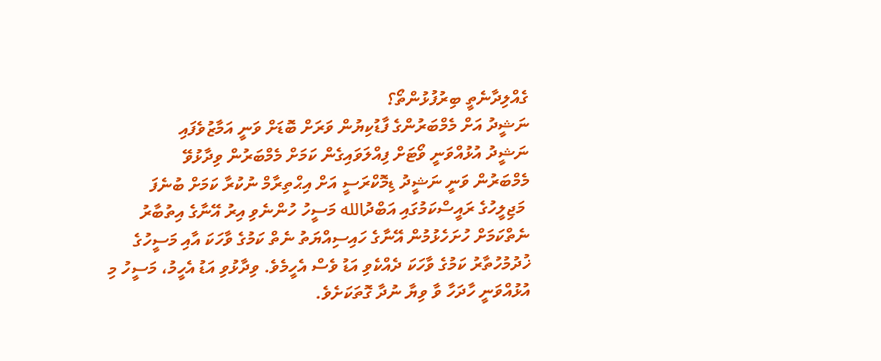ގެއްލިދާނެތީ ބިރުފުޅުންތޯ؟
ނަޝީދު އަށް މެމްބަރުންގެ ފާޑުކިޔުން ވަރަށް ބޮޑަށް ވަނީ އަމާޒުވެފައި
ނަޝީދު އުޅުއްވަނީ ވޯޓަށް ފިއްލަވައިގެން ކަމަށް މެމްބަރުން ވިދާޅުވޭ
މެމްބަރުން ވަނީ ނަޝީދު ޑިމޮކްރަސީ އަށް އިޙްތިރާމް ނުކުރާ ކަމަށް ބުނެފަ
 މަޖިލީހުގެ ރައީސްކަމުގައި އަބްދުالله މަސީހު ހުންނެވި އިރު އޭނާގެ އިތުބާރު ނެތްކަމަށް ހުށަހެޅުމުން އޭނާގެ ހައިސިއްޔަތު ނެތް ކަމުގެ ވާހަކަ އާއި މަސީހުގެ ޚުދުމުހުތާރު ކަމުގެ ވާހަކަ ދެއްކެވި އަޑު ވެސް އެހީމެވެ. ވިދާޅުވި އަޑު އެހީމު، މަސީހު މި އުޅުއްވަނީ ހާދަހާ ވާ ވިޔާ ނުދާ ގޮތަކަށެވެ.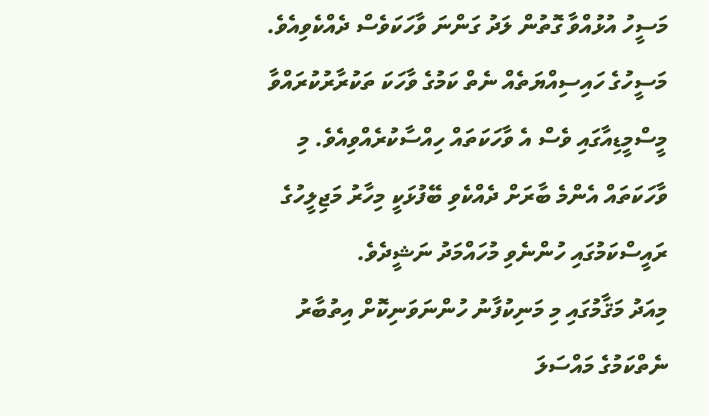މަސީހު އުޅުއްވާ ގޮތުން ލަދު ގަންނަ ވާހަކަވެސް ދެއްކެވިއެވެ. މަސީހުގެ ހައިސިއްޔަތެއް ނެތް ކަމުގެ ވާހަކަ ތަކުރާރުކުރައްވާ މީސްމީޑިއާގައި ވެސް އެ ވާހަކަތައް ހިއްސާކުރެއްވިއެވެ. މި ވާހަކަތައް އެންމެ ބާރަށް ދެއްކެވި ބޭފުޅަކީ މިހާރު މަޖިލީހުގެ ރައީސްކަމުގައި ހުންނެވި މުހައްމަދު ނަޝީދެވެ.
މިއަދު މަޤާމުގައި މި މަނިކުފާނު ހުންނަވަނިކޮށް އިތުބާރު ނެތްކަމުގެ މައްސަލަ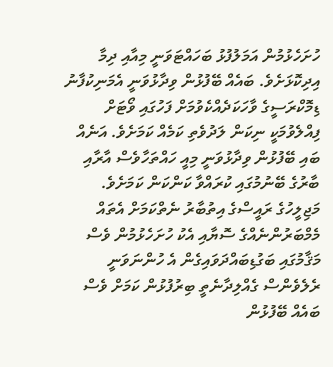ހުށަހެޅުމުން އަމަލުފުޅު ބަހައްޓަވަނީ މިއާއި ދިމާ އިދިކޮޅަށެވެ. ބައެއް ބޭފުޅުން ވިދާޅުވަނީ އެމަނިކުފާނު ޑިމޮކްރަސީގެ ވާހަކަދެއްކެވުމަށް ފަހުގައި ވޯޓަށް ފިއްލެވުމަކީ ނިކަން ލަދުވެތި ކަމެއް ކަމަށެވެ. އަނެއް ބައި ބޭފުޅުން ވިދާޅުވަނީ މިއީ ހައްތަހާވެސް އާރާއި ބާރުގެ ބޭނުމުގައި ކުރައްވާ ކަންކަން ކަމަށެވެ. މަޖިލީހުގެ ރައީސްގެ އިތުބާރު ނެތްކަމަށް އެތައް މެމްބަރުންނެއްގެ ސޮޔާއި އެކު ހުށަހެޅުމުން ވެސް މަޤާމުގައި ބަގުޑިބައްދަވައިގެން އެ ހުންނަވަނީ ރެލެވެންސް ގެއްލިދާނެތީ ބިރުފުޅުން ކަމަށް ވެސް ބައެއް ބޭފުޅުން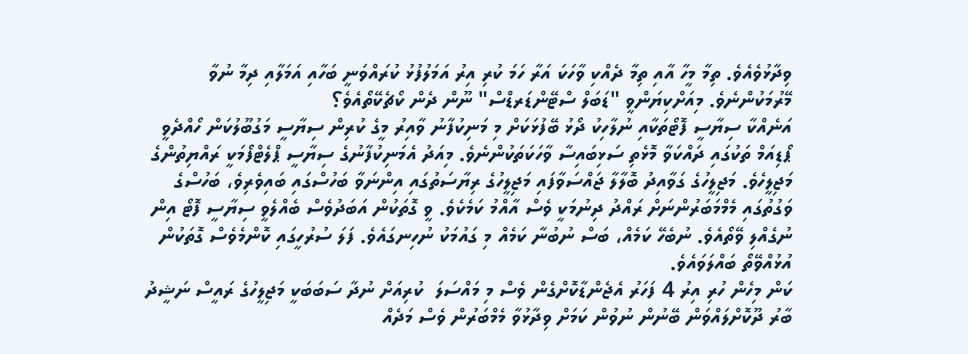ވިދާޅުވެއެވެ. ތިމާ މީހާ އާއި ތިމާ ދެއްކި ވާހަކަ އަރާ ހަމަ ކުރި އިރު އަމަލުފުޅު ކުރައްވަނީ ބަހާއި އަމަލާއި ދިމާ ނުވާ މޭރުމަކުންނެވެ. މިއަށްކިޔަންވީ "ޑަބަލް ސްޓޭންޑަރޑްސް" ނޫން ދެން ކޯޗެކޭތޯއެވެ؟
އަނެއްކާ ސިޔާސީ ފޮޓޯތަކާއި ނުލާހިކު ދޯޅު ބޭފުޅަކަށް މި މަނިކުފާނު ވާއިރު މީގެ ކުރިން ސިޔާސީ މަގުބޫލުކަން ހޯއްދެވީ ޕޯޑިއަމް ތަކުގައި ދައްކަވާ މޮޅެތި ސަޅިބައިސާ ވާހަކަތަކުންނެވެ. މިއަދު އެމަނިކުފާނުގެ ސިޔާސީ ޕްލެޓްފޯމަކީ ރައްޔިތުންގެ މަޖިލީހެވެ. މަޖިލީހުގެ ގަވާއިދު ބޮލާލާ ޖައްސަވާފައި މަޖިލީހުގެ ރިޔާސަތުގައި އިންނަވާ ބަހުސްގައި ބައިވެރިވެ، ބަހުސްގެ ވަގުތުގައި މެމްމަބަރުންނަށް ރައްދު ދިނުމަކީ ވެސް އާއްމު ކަމެކެވެ. ވީ ގޮތަކުން އަބަދުވެސް ބެއްލެވީ ސިޔާސީ ފޮޓޯ އިން ނުގެއްލި ވޭތޯއެވެ. ނުބެހޭ ކަމެއް، ބަސް ނުބުނާ ކަމެއް މި ގައުމަކު ނުހިނގައެވެ. ފަލަ ސުރުހީގައި ކޮންމެވެސް ގޮތަކުން އުޅުއްވޭތޯ ބައްލަވައެވެ.
ކަން މިހެން ހުރި އިރު 4 ފަހަރު އެޖެންޑާކޮށްގެން ވެސް މި މައްސަލަ  ކުރިއަށް ނުދާ ސަބަބަކީ މަޖިލީހުގެ ރައީސް ނަޝީދު ބާރު ދޫކޮށްލައްވަން ބޭނުން ނުވުން ކަމަށް ވިދާޅުވާ މެމްބަރުން ވެސް މަދެއް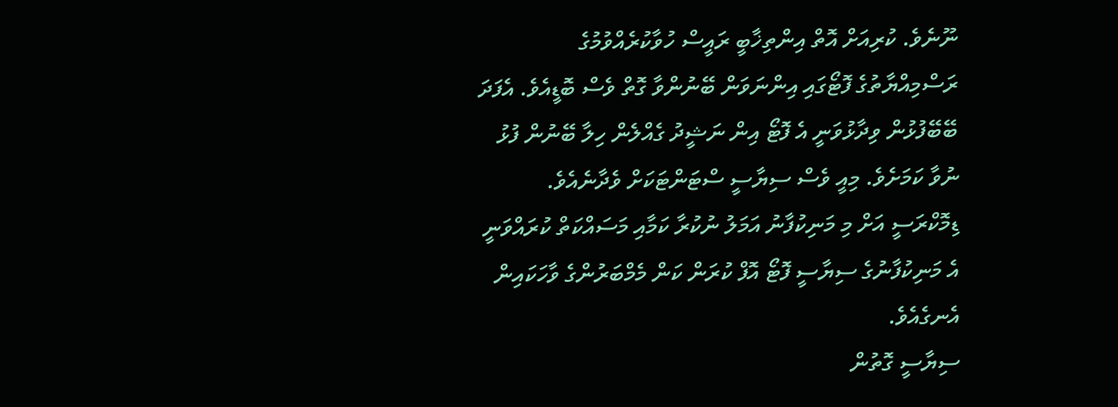ނޫނެވެ. ކުރިއަށް އޮތް އިންތިޚާބީ ރައީސް ހުވާކުރެއްވުމުގެ ރަސްމިއްޔާތުގެ ފޮޓޯގައި އިންނަވަން ބޭނުންވާ ގޮތް ވެސް ބޮޑީއެވެ. އެފަދަ ބޭބޭފުޅުން ވިދާޅުވަނީ އެ ފޮޓޯ އިން ނަޝީދު ގެއްލެން ހިލާ ބޭނުން ފުޅު ނުވާ ކަމަށެވެ. މިއީ ވެސް ސިޔާސީ ސްޓަންޓަކަށް ވެދާނެއެވެ. ޑިމޮކްރަސީ އަށް މި މަނިކުފާނު އަމަލު ނުކުރާ ކަމާއި މަސައްކަތް ކުރައްވަނީ އެ މަނިކުފާނުގެ ސިޔާސީ ފޮޓޯ އޮފް ކުރަން ކަން މެމްބަރުންގެ ވާހަކައިން އެނގެއެވެ.
ސިޔާސީ ގޮތުން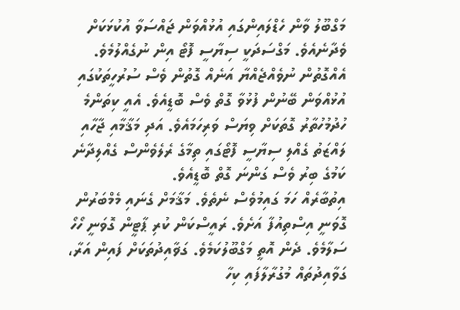މަގްބޫލު ވާން ހެޑްލައިންގައި އުޅުއްވަން ޖައްސަވާ އުކުޅަކަށް ވެދާނެއެވެ. މަގްސަދަކީ ސިޔާސީ ފޮޓޯ އިން ނުގެއްލުމެވެ. އެއްގޮތުން ނުވެއްޖެއްޔާ އަނެއް ގޮތުން ވެސް ސުރުހީތަކުގައި އުޅުއްވަން ބޭނުން ފުޅުވާ ގޮތް ވެސް ބޮޑީއެވެ. އެއީ ކިތަންމެ ހުދުމުހުތާރު ގޮތަކަށް ވިޔަސް ވަރިހަމައެވެ. އަދި މަޤާމާއި ޖާހާއި ލައްޒަތު ގެއްލި ސިޔާސީ ފޮޓޯގައި ތިމާގެ ރެލެވެންސް ގެއްލިދާނެ ކަމުގެ ބިރު ވެސް ގަންނަ ގޮތް ބޮޑީއެވެ.
އިތުބާރެއް ހަމަ ގައިމުވެސް ނެތެވެ. މަޤާމަށް ގެނައި މެމްބަރުން ގޮވަނީ އިސްތިއުފާ އަށެވެ. ރައީސްކަން ކުރި ޕާޓީން ގޮވަނީ ހޯހޯ ސަލާމެވެ. ދެން އޮތީ މަގްބޫލުކަމެވެ. ގަޥާއިދުތަކަށް ފައިން އަރާ، ގަވާއިދުތައް މުގުރާލާފައި ކިހާ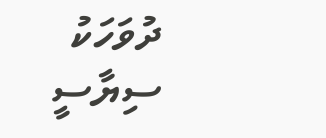ދުވަހަކު ސިޔާސީ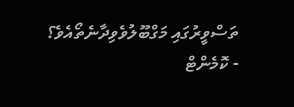ތަސްވީރުގައި މަގްބޫލުވެވިދާނެތޯއެވެ؟
- ކޮމެންޓް